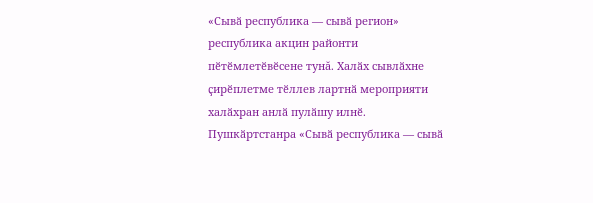«Сывӑ республика — сывӑ регион» республика акцин районти пӗтӗмлетӗвӗсене тунă. Халӑх сывлӑхне ҫирӗплетме тӗллев лартнӑ мероприяти халӑхран анлӑ пулӑшу илнӗ.
Пушкӑртстанра «Сывӑ республика — сывӑ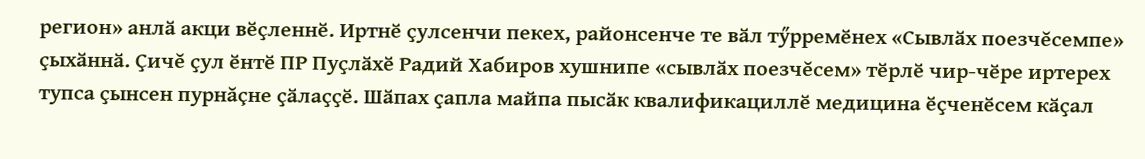регион» анлӑ акци вӗҫленнӗ. Иртнӗ ҫулсенчи пекех, районсенче те вӑл тӳрремӗнех «Сывлӑх поезчĕсемпе» ҫыхӑннӑ. Ҫичĕ ҫул ӗнтӗ ПР Пуҫлӑхӗ Радий Хабиров хушнипе «сывлӑх поезчĕсем» тӗрлӗ чир-чӗре иртерех тупса ҫынсен пурнăçне ҫӑлаҫҫӗ. Шӑпах ҫапла майпа пысӑк квалификациллӗ медицина ӗҫченӗсем кӑҫал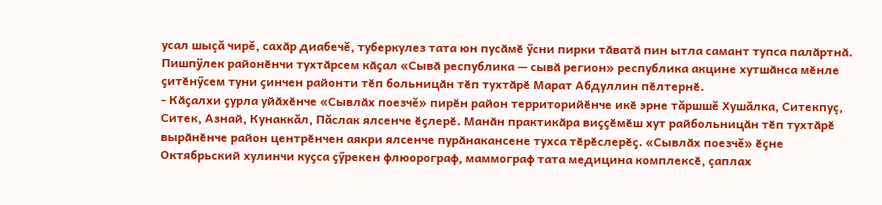усал шыçă чирĕ, сахӑр диабечĕ, туберкулез тата юн пусӑмӗ ӳсни пирки тӑватӑ пин ытла самант тупса палӑртнӑ. Пишпÿлек районӗнчи тухтӑрсем кӑҫал «Сывӑ республика — сывӑ регион» республика акцине хутшӑнса мӗнле ҫитӗнӳсем туни ҫинчен районти тӗп больницӑн тӗп тухтӑрӗ Марат Абдуллин пӗлтернӗ.
- Кӑҫалхи ҫурла уйӑхӗнче «Сывлӑх поезчĕ» пирӗн район территорийӗнче икӗ эрне тăршшĕ Хушăлка, Ситекпуç, Ситек, Азнай, Кунаккăл, Пăслак ялсенче ӗҫлерӗ. Манӑн практикӑра виҫҫӗмӗш хут райбольницӑн тӗп тухтӑрӗ вырӑнӗнче район центрӗнчен аякри ялсенче пурӑнакансене тухса тӗрӗслерӗҫ. «Сывлӑх поезчĕ» ӗҫне Октябрьский хулинчи куҫса ҫӳрекен флюорограф, маммограф тата медицина комплексӗ, çаплах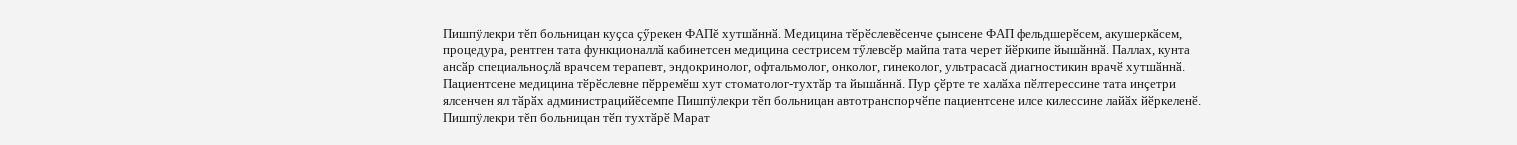Пишпÿлекри тĕп больницан куҫса ҫӳрекен ФАПĕ хутшӑннӑ. Медицина тӗрӗслевӗсенче çынсене ФАП фельдшерӗсем, акушеркӑсем, процедура, рентген тата функционаллӑ кабинетсен медицина сестрисем тӳлевсӗр майпа тата черет йӗркипе йышӑннӑ. Паллах, кунта ансӑр специальноҫлӑ врачсем терапевт, эндокринолог, офтальмолог, онколог, гинеколог, ультрасасӑ диагностикин врачӗ хутшӑннӑ. Пациентсене медицина тӗрӗслевне пӗрремӗш хут стоматолог-тухтӑр та йышăннă. Пур ҫӗрте те халӑха пӗлтерессине тата инçетри ялсенчен ял тӑрӑх администрацийӗсемпе Пишпÿлекри тĕп больницан автотранспорчӗпе пациентсене илсе килессине лайӑх йӗркеленӗ.
Пишпÿлекри тĕп больницан тӗп тухтӑрӗ Марат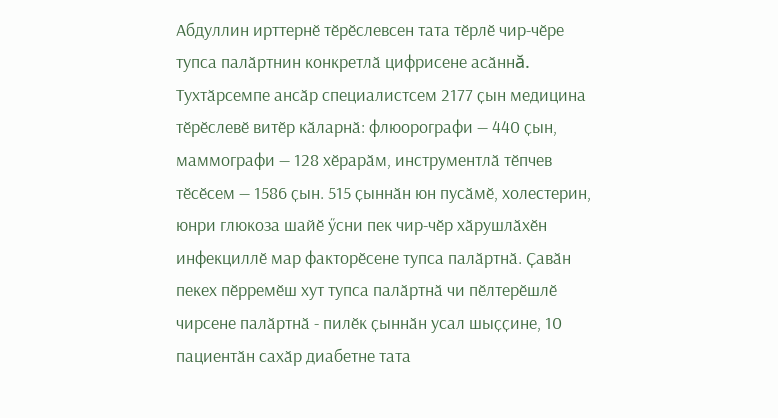Абдуллин ирттернӗ тӗрӗслевсен тата тӗрлӗ чир-чӗре тупса палӑртнин конкретлӑ цифрисене асӑннă. Тухтӑрсемпе ансӑр специалистсем 2177 ҫын медицина тӗрӗслевӗ витӗр кӑларнӑ: флюорографи — 440 ҫын, маммографи — 128 хӗрарӑм, инструментлӑ тӗпчев тӗсӗсем — 1586 ҫын. 515 ҫыннӑн юн пусӑмӗ, холестерин, юнри глюкоза шайӗ ӳсни пек чир-чӗр хӑрушлӑхӗн инфекциллӗ мар факторӗсене тупса палӑртнӑ. Ҫавӑн пекех пӗрремӗш хут тупса палӑртнӑ чи пӗлтерӗшлӗ чирсене палӑртнӑ - пилӗк ҫыннӑн усал шыҫҫине, 10 пациентӑн сахӑр диабетне тата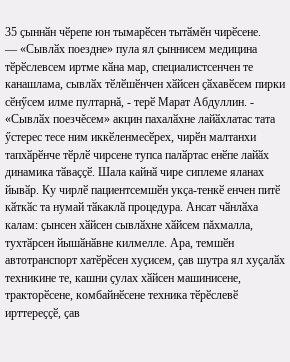35 ҫыннӑн чӗрепе юн тымарӗсен тытӑмӗн чирӗсене.
— «Сывлӑх поездне» пула ял ҫыннисем медицина тӗрӗслевсем иртме кӑна мар, специалистсенчен те канашлама, сывлӑх тӗлӗшӗнчен хӑйсен ҫӑхавӗсем пирки сӗнӳсем илме пултарнă, - терӗ Марат Абдуллин. - «Сывлӑх поезчĕсем» акцин пахалӑхне лайӑхлатас тата ӳстерес тесе ним иккӗленмесӗрех, чирӗн малтанхи тапхӑрӗнче тӗрлӗ чирсене тупса палӑртас енӗпе лайӑх динамика тӑваҫҫӗ. Шала кайнӑ чире сиплеме яланах йывӑр. Ку чирлӗ пациентсемшӗн укҫа-тенкӗ енчен питӗ кӑткӑс та нумай тӑкаклӑ процедура. Ансат чӑнлӑха калам: ҫынсен хӑйсен сывлӑхне хӑйсем пăхмалла, тухтӑрсен йышӑнӑвне килмелле. Ара, темшӗн автотранспорт хатӗрӗсен хуҫисем, ҫав шутра ял хуҫалӑх техникине те, кашни ҫулах хӑйсен машинисене, тракторӗсене, комбайнӗсене техника тӗрӗслевӗ ирттереҫҫӗ, ҫав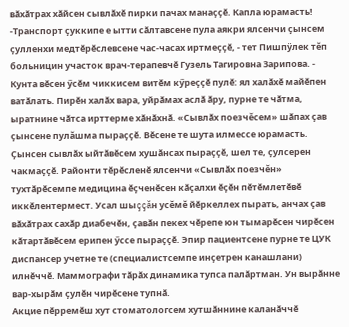вӑхӑтрах хӑйсен сывлӑхӗ пирки пачах манаҫҫӗ. Капла юрамасть!
-Транспорт ҫуккипе е ытти сӑлтавсене пула аякри ялсенчи ҫынсем ҫулленхи медтӗрӗслевсене час-часах иртмеҫҫӗ, - тет Пишпÿлек тĕп больницин участок врач-терапевчӗ Гузель Тагировна Зарипова. - Кунта вӗсен ӳсӗм чиккисем витӗм кӳреҫҫӗ пулӗ: ял халӑхӗ майӗпен ватӑлать. Пирӗн халӑх вара, уйрӑмах аслӑ ӑру, пурне те чӑтма, ыратнине чӑтса ирттерме хӑнӑхнӑ. «Сывлӑх поезчĕсем» шӑпах ҫав ҫынсене пулăшма пыраҫҫӗ. Вӗсене те шута илмессе юрамасть. Ҫынсен сывлӑх ыйтӑвӗсем хушӑнсах пыраҫҫӗ, шел те, ҫулсерен чакмаҫҫӗ. Районти тӗрӗсленӗ ялсенчи «Сывлӑх поезчĕн» тухтӑрӗсемпе медицина ӗҫченӗсен кӑҫалхи ӗҫӗн пӗтӗмлетӗвӗ иккӗлентермест. Усал шыççăн усĕмĕ йӗркеллех пырать, анчах ҫав вӑхӑтрах сахӑр диабечӗн, ҫавӑн пекех чӗрепе юн тымарӗсен чирӗсен кӑтартӑвӗсем ерипен ӳссе пыраҫҫӗ. Эпир пациентсене пурне те ЦУК диспансер учетне те (специалистсемпе инҫетрен канашлани) илнӗччӗ. Маммографи тӑрӑх динамика тупса палӑртман. Ун вырӑнне вар-хырӑм ҫулӗн чирӗсене тупнӑ.
Акцие пӗрремӗш хут стоматологсем хутшӑннине каланӑччӗ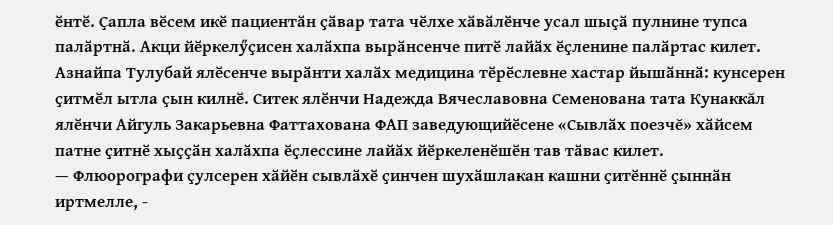ӗнтӗ. Ҫапла вӗсем икӗ пациентӑн ҫӑвар тата чӗлхе хӑвӑлӗнче усал шыҫӑ пулнине тупса палӑртнӑ. Акци йӗркелӳҫисен халӑхпа вырӑнсенче питӗ лайӑх ӗҫленине палӑртас килет. Азнайпа Тулубай ялӗсенче вырӑнти халӑх медицина тӗрӗслевне хастар йышӑннӑ: кунсерен ҫитмӗл ытла ҫын килнӗ. Ситек ялӗнчи Надежда Вячеславовна Семенована тата Кунаккăл ялӗнчи Айгуль Закарьевна Фаттахована ФАП заведующийӗсене «Сывлӑх поезчĕ» хӑйсем патне ҫитнӗ хыҫҫӑн халӑхпа ӗҫлессине лайӑх йӗркеленӗшӗн тав тӑвас килет.
— Флюорографи ҫулсерен хӑйӗн сывлӑхӗ ҫинчен шухӑшлакан кашни ҫитӗннӗ ҫыннӑн иртмелле, -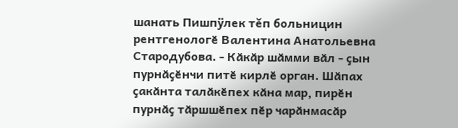шанать Пишпÿлек тĕп больницин рентгенологӗ Валентина Анатольевна Стародубова. - Кӑкӑр шӑмми вӑл - ҫын пурнӑҫӗнчи питӗ кирлӗ орган. Шӑпах ҫакӑнта талӑкӗпех кӑна мар, пирӗн пурнӑҫ тӑршшӗпех пӗр чарӑнмасӑр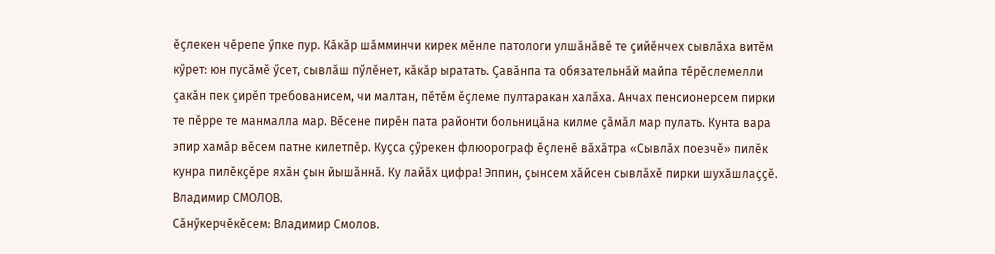ӗҫлекен чӗрепе ӳпке пур. Кӑкӑр шӑмминчи кирек мӗнле патологи улшӑнӑвӗ те ҫийӗнчех сывлӑха витӗм кӳрет: юн пусӑмĕ ӳсет, сывлӑш пӳлӗнет, кӑкӑр ыратать. Ҫавӑнпа та обязательнӑй майпа тӗрӗслемелли ҫакӑн пек ҫирӗп требованисем, чи малтан, пӗтӗм ӗҫлеме пултаракан халӑха. Анчах пенсионерсем пирки те пӗрре те манмалла мар. Вӗсене пирӗн пата районти больницӑна килме ҫӑмӑл мар пулать. Кунта вара эпир хамӑр вӗсем патне килетпӗр. Куҫса ҫӳрекен флюорограф ӗҫленӗ вӑхӑтра «Сывлӑх поезчĕ» пилӗк кунра пилӗкҫӗре яхӑн ҫын йышăннă. Ку лайӑх цифра! Эппин, ҫынсем хӑйсен сывлӑхӗ пирки шухӑшлаҫҫӗ.
Владимир СМОЛОВ.
Сӑнӳкерчӗкӗсем: Владимир Смолов.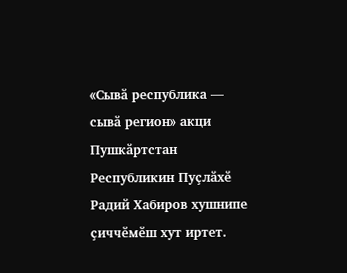«Сывӑ республика — сывӑ регион» акци Пушкӑртстан Республикин Пуҫлӑхӗ Радий Хабиров хушнипе ҫиччӗмӗш хут иртет.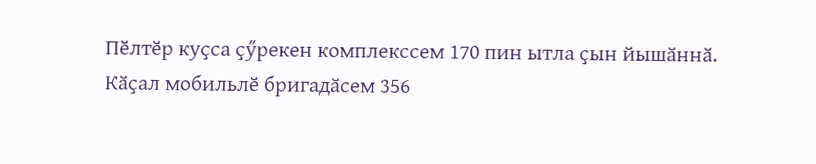Пӗлтӗр куҫса ҫӳрекен комплекссем 170 пин ытла ҫын йышӑннӑ.
Кӑҫал мобильлӗ бригадӑсем 356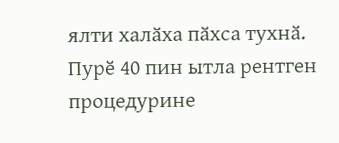ялти халӑха пӑхса тухнӑ. Пурӗ 40 пин ытла рентген процедурине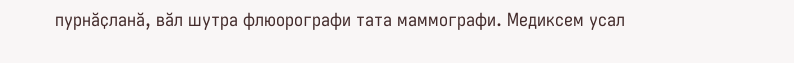пурнӑҫланӑ, вӑл шутра флюорографи тата маммографи. Медиксем усал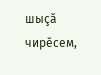шыçă чирӗсем,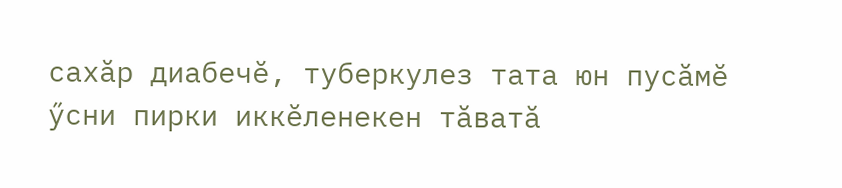сахӑр диабечӗ, туберкулез тата юн пусӑмӗ ӳсни пирки иккӗленекен тӑватӑ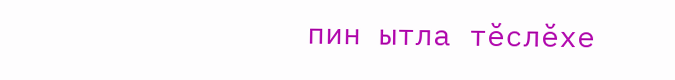пин ытла тӗслӗхе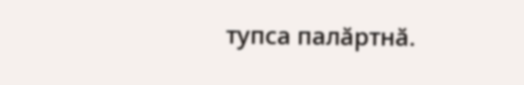тупса палӑртнӑ.